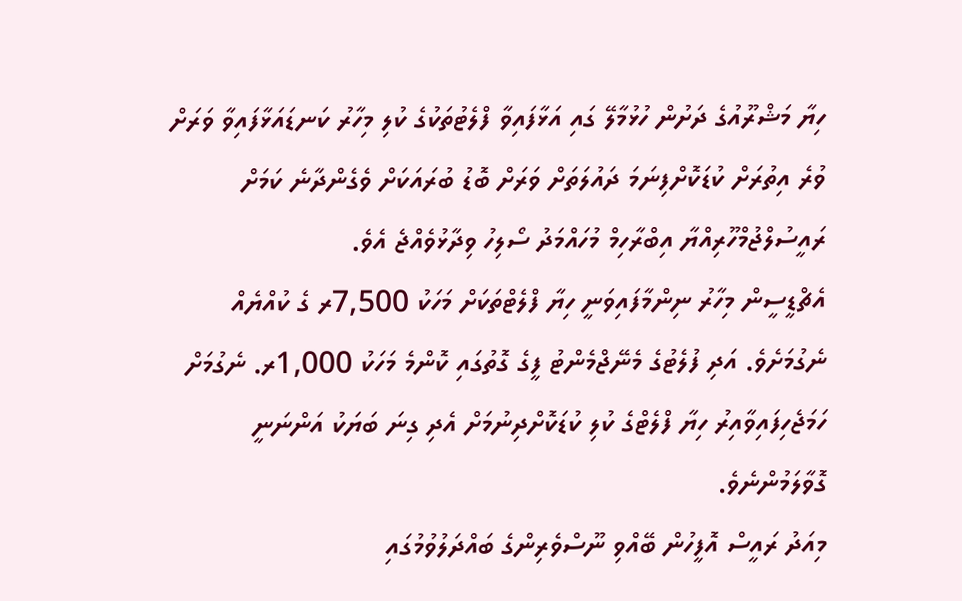ހިޔާ މަޝްރޫއުގެ ދަށުން ހުޅުމާލޭ ގައި އަޅާފައިވާ ފްލެޓުތަކުގެ ކުލި މިހާރު ކަނޑައަޅާފައިވާ ވަރަށް ވުރެ އިތުރަށް ކުޑަކޮށްފިނަމަ ދައުލަތަށް ވަރަށް ބޮޑު ބުރައަކަށް ވެގެންދާނެ ކަމަށް ރައީސުލްޖުމްހޫރިއްޔާ އިބްރާހިމް މުހައްމަދު ސޯލިހު ވިދާޅުވެއްޖެ އެވެ.
އެޗްޑީސީން މިހާރު ނިންމާފައިވަނީ ހިޔާ ފްލެޓްތަކަށް މަހަކު 7,500ރ ގެ ކުއްޔެއް ނެގުމަށެވެ. އަދި ފުލެޓުގެ މެނޭޖްމެންޓު ފީގެ ގޮތުގައި ކޮންމެ މަހަކު 1,000ރ. ނެގުމަށް ހަމަޖެހިފައިވާއިރު ހިޔާ ފްލެޓްގެ ކުލި ކުޑަކޮށްދިނުމަށް އެދި ގިނަ ބަޔަކު އަންނަނީ ގޮވާލަމުންނެވެ.
މިއަދު ރައީސް އޮފީހުން ބޭއްވި ނޫސްވެރިންގެ ބައްދަލުވުމުގައި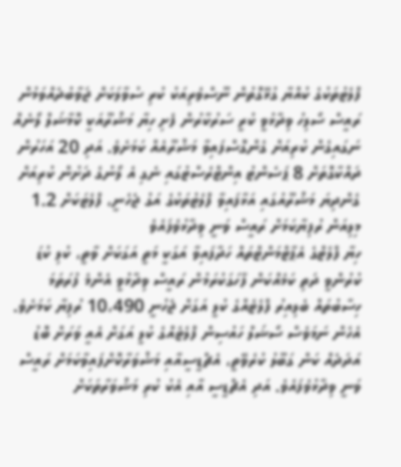ފްލެޓުތަކުގެ ކުއްޔާ ގުޅޭގޮތުން ނޫސްވެރިއަކު ކުރި ސުވާލަކަށް ޖަވާބުދެއްވަމުން ރައީސް ސޯލިހު ވިދާޅުވީ ކުރީ ސަރުކާރުން ފެށި ހިޔާ މަޝްރޫއަކީ ކޮމާޝަލް ލޯނެއް ނަގައިގެން ކުރިއަށް ގެންގޮސްފައިވާ މަޝްރޫއެއް ކަމަށެވެ. އަދި 20 އަހަރުން ދައްކާގޮތަށް 8 ޕަސެންޓު އިންޓްރެސްޓުގައި ނެގި އެ ލޯނުގެ ދަށުން ކުރިއަށް ގެންދިޔަ މަޝްރޫއުގައި އަޅާފައިވާ ފްލެޓުތަކުގެ އަގު ޖެހެނީ، ފްލެޓަކަށް 1.2 މިލިއަން ރުފިޔާކަމަށް ރައީސް ވަނީ ވިދާޅުވެފައެވެ
ހިޔާ ފްލެޓްގެ އެޕާޓްމަންޓްތައް ހަދާފައިވާ އަގަކީ މަތީ އަގަކަށް ވާތީ، ކުލި ކުޑަ ކުރުންވީ ދަތި ކަމެއްކަން ފާހަގަކުރަމުން ރައީސް ވިދާޅުވީ އެންމެ ފުރަތަމަ ހިސާބުތައް ބެލިއިރު ފްލެޓެއްގެ ކުލީ އަގަށް ޖެހުނީ 10،490 ރުފިޔާ ކަމަށެވެ. އެހެން ނަމަވެސް ސޯޝަލް ހައުސިން ފްލެޓެއްގެ ކުލީ އަގަށް އެއީ ވަރަށް ބޮޑު އަދަދެއް ކަން ގަބޫލު ކުރެވޭތީ، އެޗްޑީސީއާއި މަޝްވަރާކޮށްފައިވާކަމަށް ރައީސް ވަނީ ވިދާޅުވެފައެވެ. އަދި އެޗްޑީސީ އާއި އެކު ކުރި މަޝްވަރާތަކަށް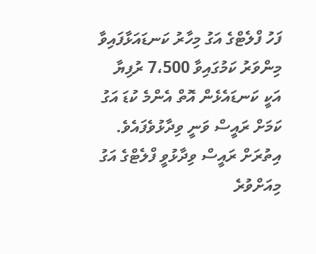ފަހު ފްލެޓްގެ އަގު މިހާރު ކަނޑައަޅާފައިވާ މިންވަރު ކަމުގައިވާ 7،500 ރުފިޔާ އަކީ ކަނޑައެޅެން އޮތް އެންމެ ކުޑަ އަގު ކަމަށް ރައީސް ވަނީ ވިދާޅުވެފައެވެ.
އިތުރަށް ރައީސް ވިދާޅުވީ ފްލެޓްގެ އަގު މިއަށްވުރެ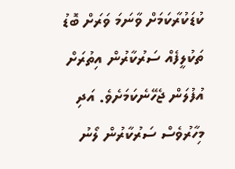ކުޑަކުރާކަމަށް ވާނަމަ ވަރަށް ބޮޑު ތަކުލީފެއް ސަރުކާރުން އިތުރަށް އުފުލަން ޖެހޭނެކަމަށެވެ. އަދި މިހާރުވެސް ސަރުކާރުން ލޯނު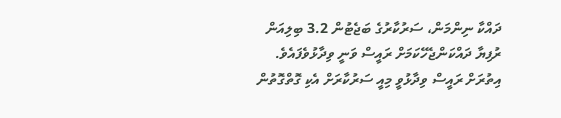ދައްކާ ނިންމަން، ސަރުކާރުގެ ބަޖެޓުން 3.2 ބިލިއަން ރުފިޔާ ދައްކަންޖެހޭކަމަށް ރައީސް ވަނީ ވިދާޅުވެފައެވެ. އިތުރަށް ރައީސް ވިދާޅުވީ މިއީ ސަރުކާރަށް އެކި ގޮތްގޮތުން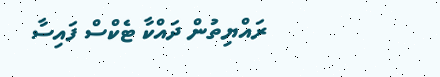ރައްޔިތުން ދައްކާ ޓެކްސް ފައިސާ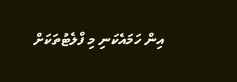އިން ހަމައެކަނި މި ފްލެޓުތަކަށް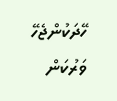ހޭދަކުންޖެހޭ ވަރުކަން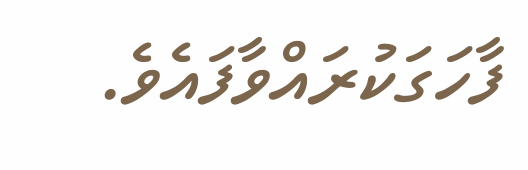ފާހަގަކުރައްވާފައެވެ.